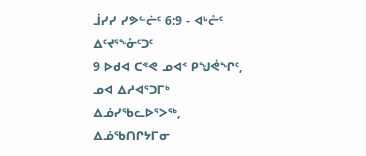ᒨᓯᓯ ᓯᕗᓪᓖᑦ 6:9 - ᐊᒡᓔᑦ ᐃᑦᔪᕐᖕᓁᑦᑐᑦ
9 ᐅᑯᐊ ᑕᕝᕙ ᓄᐊᑉ ᑭᖑᕚᖏᑦ, ᓄᐊ ᐃᓱᐊᕐᑐᒥᒃ ᐃᓅᓯᖃᓚᐅᕐᐳᖅ, ᐃᓅᖃᑎᒋᔭᒥᓂ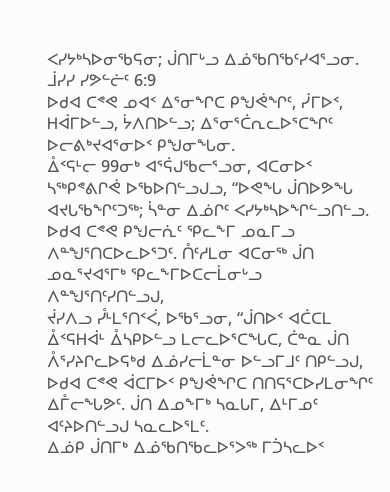ᐸᓯᔭᒃᓴᐅᓂᖃᕋᓂ; ᒎᑎᒥᒡᓗ ᐃᓅᖃᑎᖃᑦᓯᐊᕐᓗᓂ.
ᒨᓯᓯ ᓯᕗᓪᓖᑦ 6:9
ᐅᑯᐊ ᑕᕝᕙ ᓄᐊᑉ ᐃᕐᓂᖏᑕ ᑭᖑᕚᖏᑦ, ᓰᒥᐅᑉ, ᕼᐋᒥᐅᓪᓗ, ᔮᐱᑎᐅᓪᓗ; ᐃᕐᓂᕐᑖᕆᓚᐅᕐᑕᖏᑦ ᐅᓕᕕᒃᔪᐊᕐᓂᐅᑉ ᑭᖑᓂᖓᓂ.
ᐂᑉᕋᒻᓕ 99ᓂᒃ ᐊᕐᕌᒍᖃᓕᕐᓗᓂ, ᐊᑕᓂᐅᑉ ᓴᖅᑭᕝᕕᒋᕚ ᐅᖃᐅᑎᓪᓗᒍᓗ, “ᐅᕙᖓ ᒎᑎᐅᕗᖓ ᐊᔪᒐᖃᖏᑦᑐᖅ; ᓵᓐᓂ ᐃᓅᒋᑦ ᐸᓯᔭᒃᓴᐅᖏᓪᓗᑎᓪᓗ.
ᐅᑯᐊ ᑕᕝᕙ ᑭᖑᓕᕇᑦ ᕿᓚᖕᒥ ᓄᓇᒥᓗ ᐱᓐᖑᕐᑎᑕᐅᓚᐅᕐᑐᑦ. ᑍᑦᓱᒪᓂ ᐊᑕᓂᖅ ᒎᑎ ᓄᓇᕐᔪᐊᕐᒥᒃ ᕿᓚᖕᒥᐅᑕᓕᒫᓂᒡᓗ ᐱᓐᖑᕐᑎᑦᓯᑎᓪᓗᒍ,
ᔫᓯᐱᓗ ᓮᒻᒪᕐᑎᑉᐹ, ᐅᖃᕐᓗᓂ, “ᒎᑎᐅᑉ ᐊᑖᑕᒪ ᐂᑉᕋᕼᐋᒻ ᐂᓴᑭᐅᓪᓗ ᒪᓕᓚᐅᕐᑕᖓᑕ, ᑖᓐᓇ ᒎᑎ ᐰᕐᓯᔨᒋᓚᐅᕋᒃᑯ ᐃᓅᓯᓕᒫᓐᓂ ᐅᓪᓗᒥᒧᑦ ᑎᑭᓪᓗᒍ,
ᐅᑯᐊ ᑕᕝᕙ ᐋᑕᒥᐅᑉ ᑭᖑᕚᖏᑕ ᑎᑎᕋᕐᑕᐅᓯᒪᓂᖏᑦ ᐃᒤᓕᖓᕗᑦ. ᒎᑎ ᐃᓄᖕᒥᒃ ᓴᓇᒐᒥ, ᐃᒻᒥᓄᑦ ᐊᑦᔨᐅᑎᓪᓗᒍ ᓴᓇᓚᐅᕐᒪᑦ.
ᐃᓅᑭ ᒎᑎᒥᒃ ᐃᓅᖃᑎᖃᓚᐅᕐᐳᖅ ᒥᑑᓴᓚᐅᑉ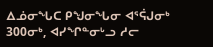ᐃᓅᓂᖓᑕ ᑭᖑᓂᖓᓂ ᐊᕐᕌᒍᓂᒃ 300ᓂᒃ, ᐊᓯᖏᓐᓂᒡᓗ ᓱᓕ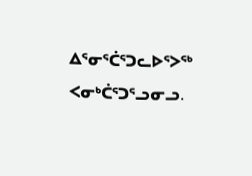ᐃᕐᓂᕐᑖᕐᑐᓚᐅᕐᐳᖅ ᐸᓂᒃᑖᕐᑐᕐᓗᓂᓗ.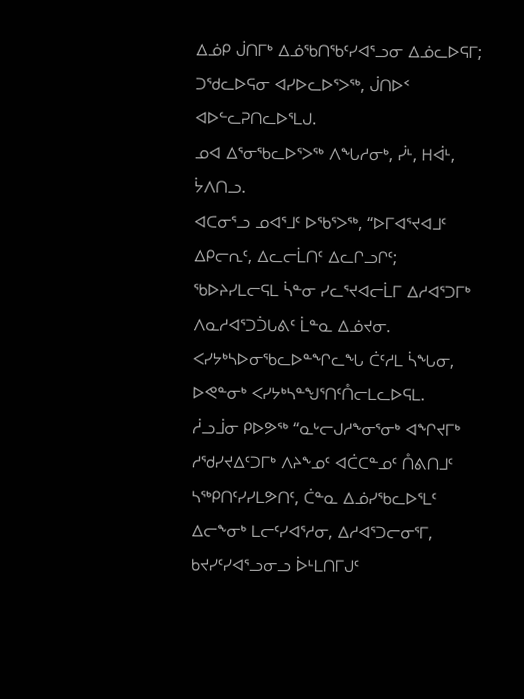ᐃᓅᑭ ᒎᑎᒥᒃ ᐃᓅᖃᑎᖃᑦᓯᐊᕐᓗᓂ ᐃᓅᓚᐅᕋᒥ; ᑐᖁᓚᐅᕋᓂ ᐊᓯᐅᓚᐅᕐᐳᖅ, ᒎᑎᐅᑉ ᐊᐅᓪᓚᕈᑎᓚᐅᕐᒪᒍ.
ᓄᐊ ᐃᕐᓂᖃᓚᐅᕐᐳᖅ ᐱᖓᓱᓂᒃ, ᓰᒻ, ᕼᐋᒻ, ᔮᐱᑎᓗ.
ᐊᑕᓂᕐᓗ ᓄᐊᕐᒧᑦ ᐅᖃᕐᐳᖅ, “ᐅᒥᐊᕐᔪᐊᒧᑦ ᐃᑭᓕᕆᑦ, ᐃᓚᓕᒫᑎᑦ ᐃᓚᒋᓗᒋᑦ; ᖃᐅᔨᓯᒪᓕᕋᒪ ᓵᓐᓂ ᓯᓚᕐᔪᐊᓕᒫᒥ ᐃᓱᐊᕐᑐᒥᒃ ᐱᓇᓱᐊᕐᑐᑑᒐᕕᑦ ᒫᓐᓇ ᐃᓅᔪᓂ.
ᐸᓯᔭᒃᓴᐅᓂᖃᓚᐅᓐᖏᓚᖓ ᑖᑦᓱᒪ ᓵᖓᓂ, ᐅᕙᓐᓂᒃ ᐸᓯᔭᒃᓴᓐᖑᕐᑎᑦᑍᓕᒪᓚᐅᕋᒪ.
ᓲᓗᒨᓂ ᑭᐅᕗᖅ “ᓇᒡᓕᒍᓱᖕᓂᕐᓂᒃ ᐊᖏᔪᒥᒃ ᓱᖁᓯᔪᐃᑦᑐᒥᒃ ᐱᔨᖕᓄᑦ ᐊᑖᑕᓐᓄᑦ ᑍᕕᑎᒧᑦ ᓴᖅᑭᑎᑦᓯᓯᒪᕗᑎᑦ, ᑖᓐᓇ ᐃᓅᓯᖃᓚᐅᕐᒪᑦ ᐃᓕᖕᓂᒃ ᒪᓕᑦᓯᐊᕐᓱᓂ, ᐃᓱᐊᕐᑐᓕᓂᕐᒥ, ᑲᔪᓯᑦᓯᐊᕐᓗᓂᓗ ᐆᒻᒪᑎᒥᒍᑦ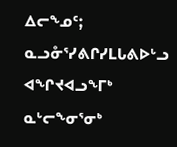ᐃᓕᖕᓄᑦ; ᓇᓗᓁᕐᓯᕕᒋᓯᒪᒐᕕᐅᒡᓗ ᐊᖏᔪᐊᓗᖕᒥᒃ ᓇᒡᓕᖕᓂᕐᓂᒃ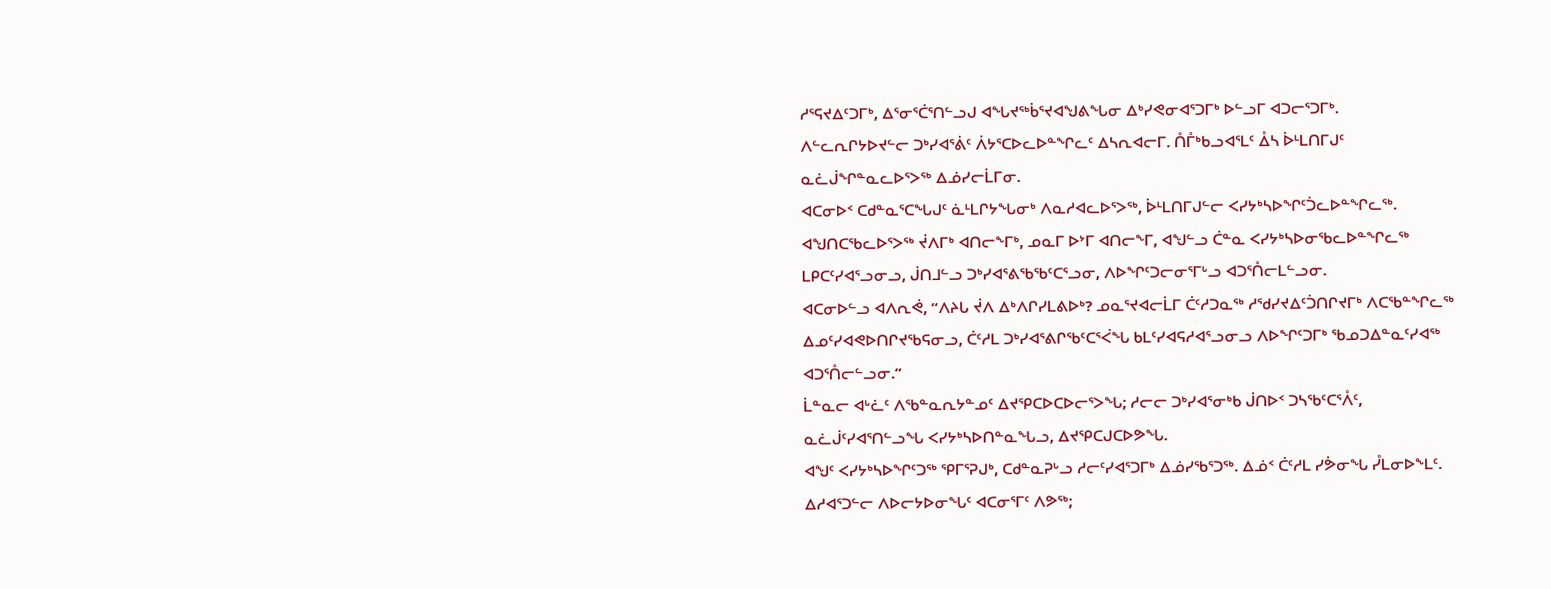ᓱᕐᕋᔪᐃᑦᑐᒥᒃ, ᐃᕐᓂᕐᑖᕐᑎᓪᓗᒍ ᐊᖓᔪᖅᑳᕐᔪᐊᖑᕕᖓᓂ ᐃᒃᓯᕙᓂᐊᕐᑐᒥᒃ ᐅᓪᓗᒥ ᐊᑐᓕᕐᑐᒥᒃ.
ᐱᓪᓚᕆᒋᔭᐅᔪᓪᓕ ᑐᒃᓯᐊᕐᕖᑦ ᐲᔭᕐᑕᐅᓚᐅᓐᖏᓚᑦ ᐃᓴᕆᐊᓕᒥ. ᑍᒤᒃᑲᓗᐊᕐᒪᑦ ᐂᓴ ᐆᒻᒪᑎᒥᒍᑦ ᓇᓛᒎᖏᓐᓇᓚᐅᕐᐳᖅ ᐃᓅᓯᓕᒫᒥᓂ.
ᐊᑕᓂᐅᑉ ᑕᑯᓐᓇᕐᑕᖓᒍᑦ ᓈᒻᒪᒋᔭᖓᓂᒃ ᐱᓇᓱᐊᓚᐅᕐᐳᖅ, ᐆᒻᒪᑎᒥᒍᓪᓕ ᐸᓯᔭᒃᓴᐅᖏᑦᑑᓚᐅᓐᖏᓚᖅ.
ᐊᖑᑎᑕᖃᓚᐅᕐᐳᖅ ᔫᐱᒥᒃ ᐊᑎᓕᖕᒥᒃ, ᓄᓇᒥ ᐅᔾᒥ ᐊᑎᓕᖕᒥ, ᐊᖑᓪᓗ ᑖᓐᓇ ᐸᓯᔭᒃᓴᐅᓂᖃᓚᐅᓐᖏᓚᖅ ᒪᑭᑕᑦᓯᐊᕐᓗᓂᓗ, ᒎᑎᒧᓪᓗ ᑐᒃᓯᐊᕐᕕᖃᖃᑦᑕᕐᓗᓂ, ᐱᐅᖏᑦᑐᓕᓂᕐᒥᒡᓗ ᐊᑐᕐᑍᓕᒪᓪᓗᓂ.
ᐊᑕᓂᐅᓪᓗ ᐊᐱᕆᕚ, “ᐱᔨᒐ ᔫᐱ ᐃᒃᐱᒋᓯᒪᕕᐅᒃ? ᓄᓇᕐᔪᐊᓕᒫᒥ ᑖᑦᓱᑐᓇᖅ ᓱᖁᓯᔪᐃᑦᑑᑎᒋᔪᒥᒃ ᐱᑕᖃᓐᖏᓚᖅ ᐃᓄᑦᓯᐊᕙᐅᑎᒋᔪᖃᕋᓂᓗ, ᑖᑦᓱᒪ ᑐᒃᓯᐊᕐᕕᒋᖃᑦᑕᕐᐹᖓ ᑲᒪᑦᓯᐊᕋᓱᐊᕐᓗᓂᓗ ᐱᐅᖏᑦᑐᒥᒃ ᖃᓄᑐᐃᓐᓇᑦᓯᐊᖅ ᐊᑐᕐᑍᓕᓪᓗᓂ.”
ᒫᓐᓇᓕ ᐊᒡᓛᑦ ᐱᖃᓐᓇᕆᔭᓐᓄᑦ ᐃᔪᕿᑕᐅᑕᐅᓕᕐᐳᖓ; ᓱᓕᓕ ᑐᒃᓯᐊᕐᓂᒃᑲ ᒎᑎᐅᑉ ᑐᓴᖃᑦᑕᕐᐰᑦ, ᓇᓛᒎᑦᓯᐊᕐᑎᓪᓗᖓ ᐸᓯᔭᒃᓴᐅᑎᓐᓇᖓᓗ, ᐃᔪᕿᑕᒍᑕᐅᕗᖓ.
ᐊᖑᑦ ᐸᓯᔭᒃᓴᐅᖏᑦᑐᖅ ᕿᒥᕐᕈᒍᒃ, ᑕᑯᓐᓇᕈᒡᓗ ᓱᓕᑦᓯᐊᕐᑐᒥᒃ ᐃᓅᓯᖃᕐᑐᖅ. ᐃᓅᑉ ᑖᑦᓱᒪ ᓯᕘᓂᖓ ᓮᒪᓂᐅᖕᒪᑦ.
ᐃᓱᐊᕐᑐᓪᓕ ᐱᐅᓕᔭᐅᓂᖓᑦ ᐊᑕᓂᕐᒥᑦ ᐱᕗᖅ;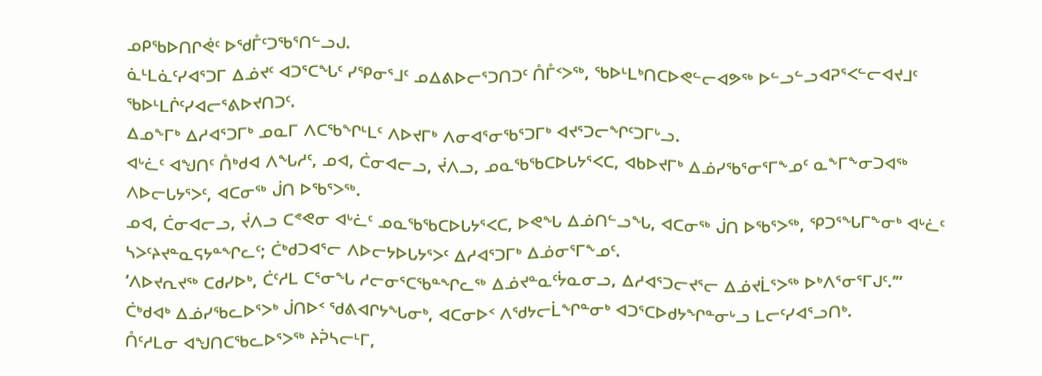ᓄᑭᖃᐅᑎᒋᕚᑦ ᐅᖁᒤᑦᑐᖃᕐᑎᓪᓗᒍ.
ᓈᒻᒪᓈᑦᓯᐊᕐᑐᒥ ᐃᓅᔪᑦ ᐊᑐᕐᑕᖓᑦ ᓯᕿᓂᕐᒧᑦ ᓄᐃᕕᐅᓕᕐᑐᑎᑐᑦ ᑍᒤᑉᐳᖅ, ᖃᐅᒻᒪᒃᑎᑕᐅᕙᓪᓕᐊᕗᖅ ᐅᓪᓗᓪᓗᐊᕈᕐᐸᓪᓕᐊᔪᒧᑦ ᖃᐅᒻᒪᒌᑦᓯᐊᓕᕐᕕᐅᔪᑎᑐᑦ.
ᐃᓄᖕᒥᒃ ᐃᓱᐊᕐᑐᒥᒃ ᓄᓇᒥ ᐱᑕᖃᖏᒻᒪᑦ ᐱᐅᔪᒥᒃ ᐱᓂᐊᕐᓂᖃᕐᑐᒥᒃ ᐊᔪᕐᑐᓕᖏᑦᑐᒥᒡᓗ.
ᐊᒡᓛᑦ ᐊᖑᑎᑦ ᑍᒃᑯᐊ ᐱᖓᓱᑦ, ᓄᐊ, ᑖᓂᐊᓕᓗ, ᔫᐱᓗ, ᓄᓇᖃᖃᑕᐅᒐᔭᕐᐸᑕ, ᐊᑲᐅᔪᒥᒃ ᐃᓅᓯᖃᕐᓂᕐᒥᖕᓄᑦ ᓇᖕᒥᖕᓂᑐᐊᖅ ᐱᐅᓕᒐᔭᕐᐳᑦ, ᐊᑕᓂᖅ ᒎᑎ ᐅᖃᕐᐳᖅ.
ᓄᐊ, ᑖᓂᐊᓕᓗ, ᔫᐱᓗ ᑕᕝᕙᓂ ᐊᒡᓛᑦ ᓄᓇᖃᖃᑕᐅᒐᔭᕐᐸᑕ, ᐅᕙᖓ ᐃᓅᑎᓪᓗᖓ, ᐊᑕᓂᖅ ᒎᑎ ᐅᖃᕐᐳᖅ, ᕿᑐᕐᖓᒥᖕᓂᒃ ᐊᒡᓛᑦ ᓴᐳᑦᔨᔪᓐᓇᕋᔭᓐᖏᓚᑦ; ᑖᒃᑯᑐᐊᕐᓕ ᐱᐅᓕᔭᐅᒐᔭᕐᐳᑦ ᐃᓱᐊᕐᑐᒥᒃ ᐃᓅᓂᕐᒥᖕᓄᑦ.
‘ᐱᐅᔪᕆᔪᖅ ᑕᑯᓯᐅᒃ, ᑖᑦᓱᒪ ᑕᕐᓂᖓ ᓱᓕᓂᕐᑕᖃᓐᖏᓚᖅ ᐃᓅᔪᓐᓇᑦᔮᓇᓂᓗ, ᐃᓱᐊᕐᑐᓕᔪᕐᓕ ᐃᓅᔪᒫᕐᐳᖅ ᐅᒃᐱᕐᓂᕐᒥᒍᑦ.’”
ᑖᒃᑯᐊᒃ ᐃᓅᓯᖃᓚᐅᕐᐳᒃ ᒎᑎᐅᑉ ᖁᕕᐊᒋᔭᖓᓂᒃ, ᐊᑕᓂᐅᑉ ᐱᖁᔭᓕᒫᖏᓐᓂᒃ ᐊᑐᕐᑕᐅᑯᔭᖏᓐᓂᒡᓗ ᒪᓕᑦᓯᐊᕐᓗᑎᒃ.
ᑍᑦᓱᒪᓂ ᐊᖑᑎᑕᖃᓚᐅᕐᐳᖅ ᔨᕉᓴᓕᒻᒥ,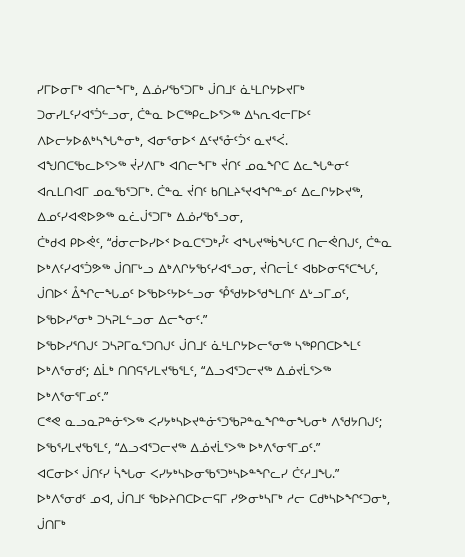ᓯᒥᐅᓂᒥᒃ ᐊᑎᓕᖕᒥᒃ, ᐃᓅᓯᖃᕐᑐᒥᒃ ᒎᑎᒧᑦ ᓈᒻᒪᒋᔭᐅᔪᒥᒃ ᑐᓂᓯᒪᑦᓯᐊᕐᑑᓪᓗᓂ, ᑖᓐᓇ ᐅᑕᖅᑭᓚᐅᕐᐳᖅ ᐃᓴᕆᐊᓕᒥᐅᑦ ᐱᐅᓕᔭᐅᕕᒃᓴᖓᓐᓂᒃ, ᐊᓂᕐᓂᐅᑉ ᐃᑦᔪᕐᓁᑦᑑᑉ ᓇᔪᕐᐹ.
ᐊᖑᑎᑕᖃᓚᐅᕐᐳᖅ ᔫᓯᐱᒥᒃ ᐊᑎᓕᖕᒥᒃ ᔫᑎᑦ ᓄᓇᖏᑕ ᐃᓚᖓᓐᓂᑦ ᐊᕆᒪᑎᐊᒥ ᓄᓇᖃᕐᑐᒥᒃ. ᑖᓐᓇ ᔫᑎᑦ ᑲᑎᒪᔨᕐᔪᐊᖏᓐᓄᑦ ᐃᓚᒋᔭᐅᔪᖅ, ᐃᓄᑦᓯᐊᕙᐅᕗᖅ ᓇᓛᒎᕐᑐᒥᒃ ᐃᓅᓯᖃᕐᓗᓂ,
ᑖᒃᑯᐊ ᑭᐅᕚᑦ, “ᑰᓂᓕᐅᓯᐅᑉ ᐅᓇᑕᕐᑐᒃᓮᑦ ᐊᖓᔪᖅᑳᖓᑦᑕ ᑎᓕᕚᑎᒍᑦ, ᑖᓐᓇ ᐅᒃᐱᑦᓯᐊᕐᑑᕗᖅ ᒎᑎᒥᒡᓗ ᐃᒃᐱᒋᔭᖃᑦᓯᐊᕐᓗᓂ, ᔫᑎᓕᒫᑦ ᐊᑲᐅᓂᕋᕐᑕᖓᑦ, ᒎᑎᐅᑉ ᐂᖏᓕᖓᓄᑦ ᐅᖃᐅᑦᔭᐅᓪᓗᓂ ᕾᖁᔭᐅᖁᖕᒪᑎᑦ ᐃᒡᓗᒥᓄᑦ, ᐅᖃᐅᓯᕐᓂᒃ ᑐᓴᕈᒪᓪᓗᓂ ᐃᓕᖕᓂᑦ.”
ᐅᖃᐅᓯᕐᑎᒍᑦ ᑐᓴᕈᒥᓇᕐᑐᑎᒍᑦ ᒎᑎᒧᑦ ᓈᒻᒪᒋᔭᐅᓕᕐᓂᖅ ᓴᖅᑭᑎᑕᐅᖕᒪᑦ ᐅᒃᐱᕐᓂᑯᑦ; ᐃᒫᒃ ᑎᑎᕋᕐᓯᒪᔪᖃᕐᒪᑦ, “ᐃᓗᐊᕐᑐᓕᔪᖅ ᐃᓅᔪᒫᕐᐳᖅ ᐅᒃᐱᕐᓂᕐᒥᓄᑦ.”
ᑕᕝᕙ ᓇᓗᓇᕈᓐᓃᕐᐳᖅ ᐸᓯᔭᒃᓴᐅᔪᓐᓃᕐᑐᖃᕈᓐᓇᖏᓐᓂᖓᓂᒃ ᐱᖁᔭᑎᒍᑦ; ᐅᖃᕐᓯᒪᔪᖃᕐᒪᑦ, “ᐃᓗᐊᕐᑐᓕᔪᖅ ᐃᓅᔪᒫᕐᐳᖅ ᐅᒃᐱᕐᓂᕐᒥᓄᑦ.”
ᐊᑕᓂᐅᑉ ᒎᑎᑦᓯ ᓵᖓᓂ ᐸᓯᔭᒃᓴᐅᓂᖃᕐᑐᒃᓴᐅᓐᖏᓚᓯ ᑖᑦᓱᒧᖓ.”
ᐅᒃᐱᕐᓂᑯᑦ ᓄᐊ, ᒎᑎᒧᑦ ᖃᐅᔨᑎᑕᐅᓕᕋᒥ ᓯᕗᓂᒃᓴᒥᒃ ᓱᓕ ᑕᑯᒃᓴᐅᖏᑦᑐᓂᒃ, ᒎᑎᒥᒃ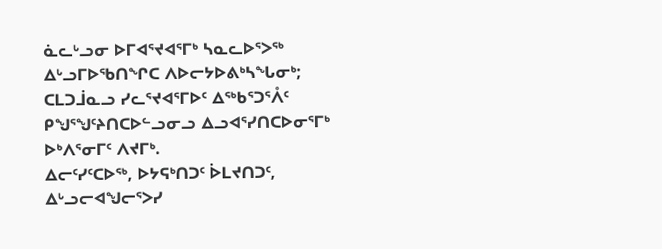ᓈᓚᒡᓗᓂ ᐅᒥᐊᕐᔪᐊᕐᒥᒃ ᓴᓇᓚᐅᕐᐳᖅ ᐃᒡᓗᒥᐅᖃᑎᖏᑕ ᐱᐅᓕᔭᐅᕕᒃᓴᖓᓂᒃ; ᑕᒪᑐᒨᓇᓗ ᓯᓚᕐᔪᐊᕐᒥᐅᑦ ᐃᖅᑲᕐᑐᕐᐰᑦ ᑭᖑᕐᖑᑦᔨᑎᑕᐅᓪᓗᓂᓗ ᐃᓗᐊᕐᓯᑎᑕᐅᓂᕐᒥᒃ ᐅᒃᐱᕐᓂᒥᑦ ᐱᔪᒥᒃ.
ᐃᓕᑦᓯᑦᑕᐅᖅ, ᐅᔭᕋᒃᑎᑐᑦ ᐆᒪᔪᑎᑐᑦ, ᐃᒡᓗᓕᐊᖑᓕᕐᐳᓯ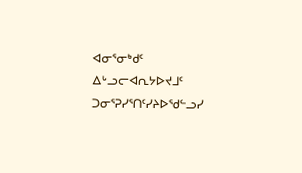ᐊᓂᕐᓂᒃᑯᑦ ᐃᒡᓗᓕᐊᕆᔭᐅᔪᒧᑦ ᑐᓂᕐᕈᓯᕐᑎᑦᓯᔨᐅᖁᓪᓗᓯ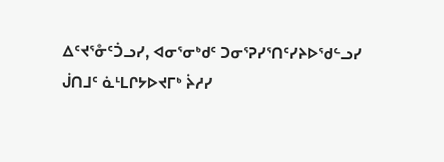ᐃᑦᔪᕐᓁᑦᑑᓗᓯ, ᐊᓂᕐᓂᒃᑯᑦ ᑐᓂᕐᕈᓯᕐᑎᑦᓯᔨᐅᖁᓪᓗᓯ ᒎᑎᒧᑦ ᓈᒻᒪᒋᔭᐅᔪᒥᒃ ᔩᓱᓯ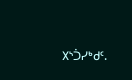᙭ᔅᑑᓯᒃᑯᑦ.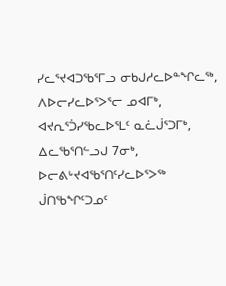ᓯᓚᕐᔪᐊᑐᖃᕐᒥᓗ ᓂᑲᒍᓱᓚᐅᓐᖏᓚᖅ, ᐱᐅᓕᓯᓚᐅᕐᐳᕐᓕ ᓄᐊᒥᒃ, ᐊᔪᕆᕐᑑᓯᖃᓚᐅᕐᒪᑦ ᓇᓛᒎᕐᑐᒥᒃ, ᐃᓚᖃᕐᑎᓪᓗᒍ 7ᓂᒃ, ᐅᓕᕕᒡᔪᐊᖃᕐᑎᑦᓯᓚᐅᕐᐳᖅ ᒎᑎᖃᖏᑦᑐᓄᑦ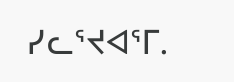ᓯᓚᕐᔪᐊᕐᒥ.